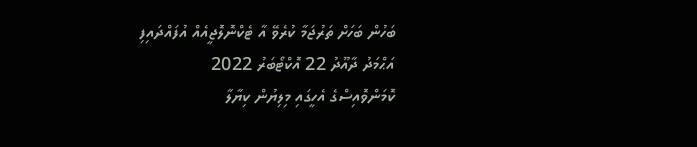ބަހުން ބަހަށް ތަރުޖަމާ ކުރެވޭ އާ ޓެކްނޮލޮޖީއެއް އުފައްދައިފި
އަޙްމަދު ދާއޫދު 22 އޮކްޓޯބަރު 2022
ކޮމަންވޮއިސްގެ އެހީގައި މިލިޔުން ކިޔާލާ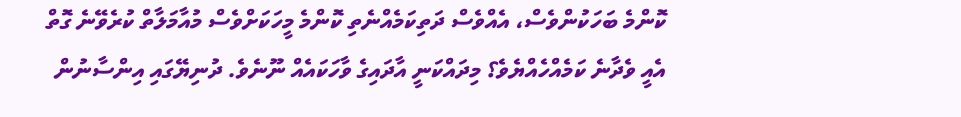ކޮންމެ ބަހަކުންވެސް، އެއްވެސް ދަތިކަމެއްނެތި ކޮންމެ މީހަކަށްވެސް މުއާމަލާތް ކުރެވޭނެ ގޮތް އެއީ ވެދާނެ ކަމެއްހެއްޔެވެ؟ މިދައްކަނީ އާދައިގެ ވާހަކައެއް ނޫނެވެ. ދުނިޔޭގައި އިންސާނުން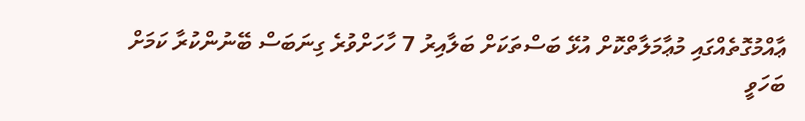ޢާއްމުގޮތެއްގައި މުޢާމަލާތްކޮށް އުޅޭ ބަސްތަކަށް ބަލާއިރު 7 ހާހަށްވުރެ ގިނަބަސް ބޭނުންކުރާ ކަމަށް ބަހަވީ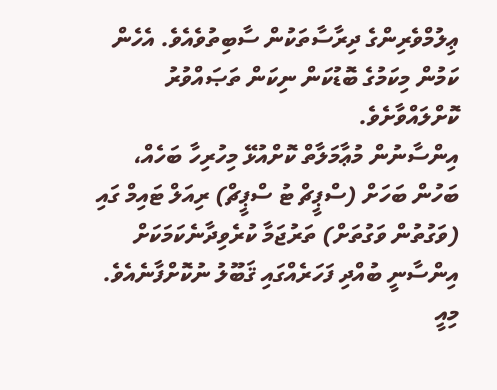ޢިލުމްވެރިންގެ ދިރާސާތަކުން ސާބިތުވެއެވެ. އެހެން ކަމުން މިކަމުގެ ބޮޑުކަން ނިކަން ތަޞައްވުރު ކޮށްލައްވާށެވެ.
އިންސާނުން މުޢާމަލާތް ކޮށްއުޅޭ މިހުރިހާ ބަހެއް، ބަހުން ބަހަށް (ސްޕީޗް ޓު ސްޕީޗް) ރިއަލް ޓައިމް ގައި (ވަގުތުން ވަގުތަށް) ތަރުޖަމާ ކުރެވިދާނެކަމަކަށް އިންސާނީ ބުއްދި ފަހަރެއްގައި ޤަބޫލު ނުކޮށްފާނެއެވެ.
މިއީ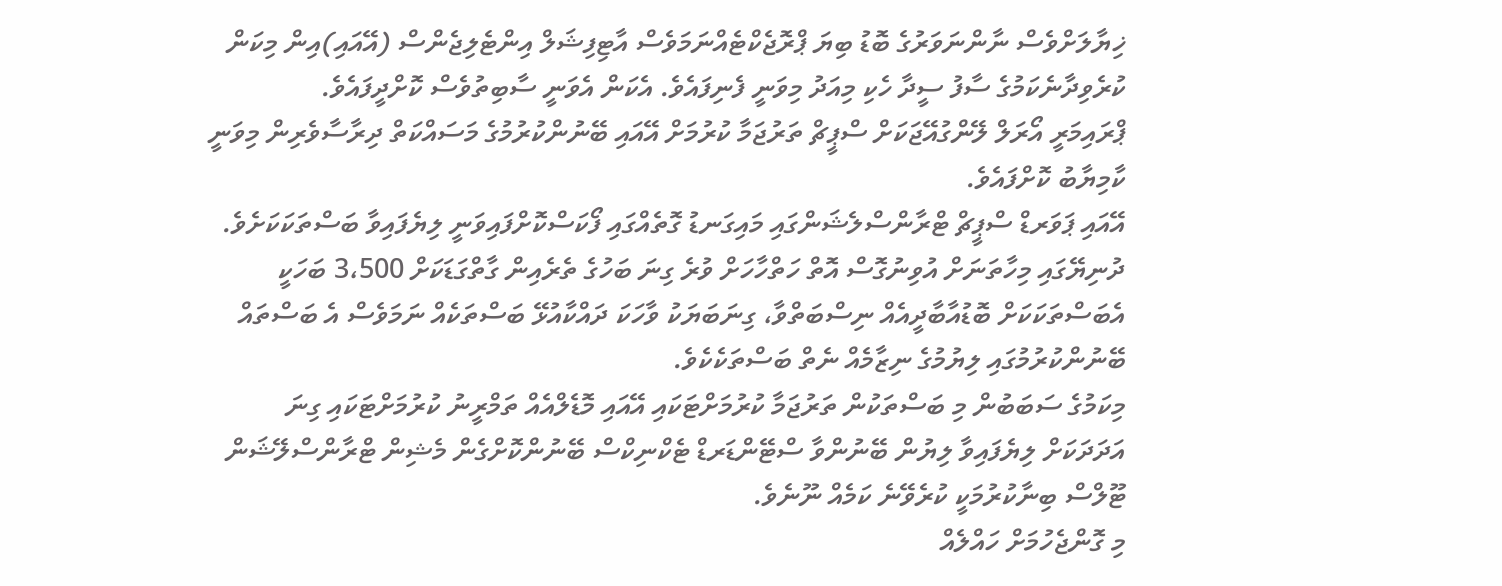ޚިޔާލަށްވެސް ނާންނަވަރުގެ ބޮޑު ބިޔަ ޕްރޮޖެކްޓެއްނަމަވެސް އާޓިފިޝަލް އިންޓެލިޖެންސް (އޭއައި)އިން މިކަން ކުރެވިދާނެކަމުގެ ސާފު ސީދާ ހެކި މިއަދު މިވަނީ ފެނިފައެވެ. އެކަން އެވަނީ ސާބިތުވެސް ކޮށްދީފައެވެ.
ޕްރައިމަރީ އޯރަލް ލޭންގުއޭޖަކަށް ސްޕީޗް ތަރުޖަމާ ކުރުމަށް އޭއައި ބޭނުންކުރުމުގެ މަސައްކަތް ދިރާސާވެރިން މިވަނީ ކާމިޔާބު ކޮށްފައެވެ.
އޭއައި ޕަވަރޑް ސްޕީޗް ޓްރާންސްލެޝަންގައި މައިގަނޑު ގޮތެއްގައި ފޯކަސްކޮށްފައިވަނީ ލިޔެފައިވާ ބަސްތަކަކަށެވެ.
ދުނިޔޭގައި މިހާތަނަށް އުވިނުގޮސް އޮތް ހަތްހާހަށް ވުރެ ގިނަ ބަހުގެ ތެރެއިން ގާތްގަޑަކަށް 3،500 ބަހަކީ އެބަސްތަކަކަށް ބޮޑުއާބާދީއެއް ނިސްބަތްވާ، ގިނަބަޔަކު ވާހަކަ ދައްކާއުޅޭ ބަސްތަކެއް ނަމަވެސް އެ ބަސްތައް ބޭނުންކުރުމުގައި ލިޔުމުގެ ނިޒާމެއް ނެތް ބަސްތަކެކެވެ.
މިކަމުގެ ސަބަބުން މި ބަސްތަކުން ތަރުޖަމާ ކުރުމަށްޓަކައި އޭއައި މޮޑެލްއެއް ތަމްރީނު ކުރުމަށްޓަކައި ގިނަ އަދަދަކަށް ލިޔެފައިވާ ލިޔުން ބޭނުންވާ ސްޓޭންޑަރޑް ޓެކްނިކްސް ބޭނުންކޮށްގެން މެޝިން ޓްރާންސްލޭޝަން ޓޫލްސް ބިނާކުރުމަކީ ކުރެވޭނެ ކަމެއް ނޫނެވެ.
މި ގޮންޖެހުމަށް ހައްލެއް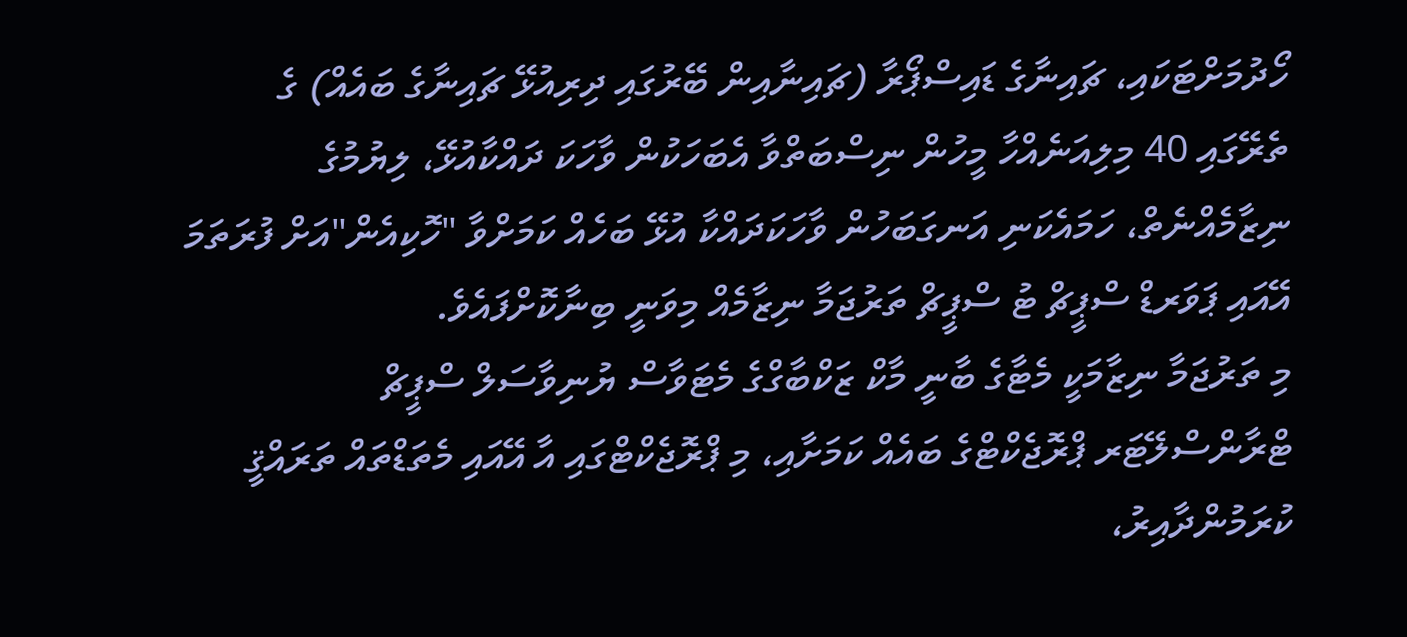ހޯދުމަށްޓަކައި، ޗައިނާގެ ޑައިސްޕޯރާ (ޗައިނާއިން ބޭރުގައި ދިރިއުޅޭ ޗައިނާގެ ބައެއް) ގެ ތެރޭގައި 40 މިލިއަނެއްހާ މީހުން ނިސްބަތްވާ އެބަހަކުން ވާހަކަ ދައްކާއުޅޭ، ލިޔުމުގެ ނިޒާމެއްނެތް، ހަމައެކަނި އަނގަބަހުން ވާހަކަދައްކާ އުޅޭ ބަހެއް ކަމަށްވާ "ހޮކިއެން"އަށް ފުރަތަމަ އޭއައި ޕަވަރޑް ސްޕީޗް ޓު ސްޕީޗް ތަރުޖަމާ ނިޒާމެއް މިވަނީ ބިނާކޮށްފައެވެ.
މި ތަރުޖަމާ ނިޒާމަކީ މެޓާގެ ބާނީ މާކް ޒަކްބާގްގެ މެޓަވާސް ޔުނިވާސަލް ސްޕީޗް ޓްރާންސްލޭޓަރ ޕްރޮޖެކްޓްގެ ބައެއް ކަމަށާއި، މި ޕްރޮޖެކްޓްގައި އާ އޭއައި މެތަޑްތައް ތަރައްޤީ ކުރަމުންދާއިރު،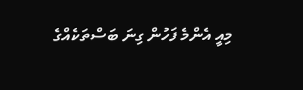މިއީ އެންމެ ފަހުން ގިނަ ބަސްތަކެއްގެ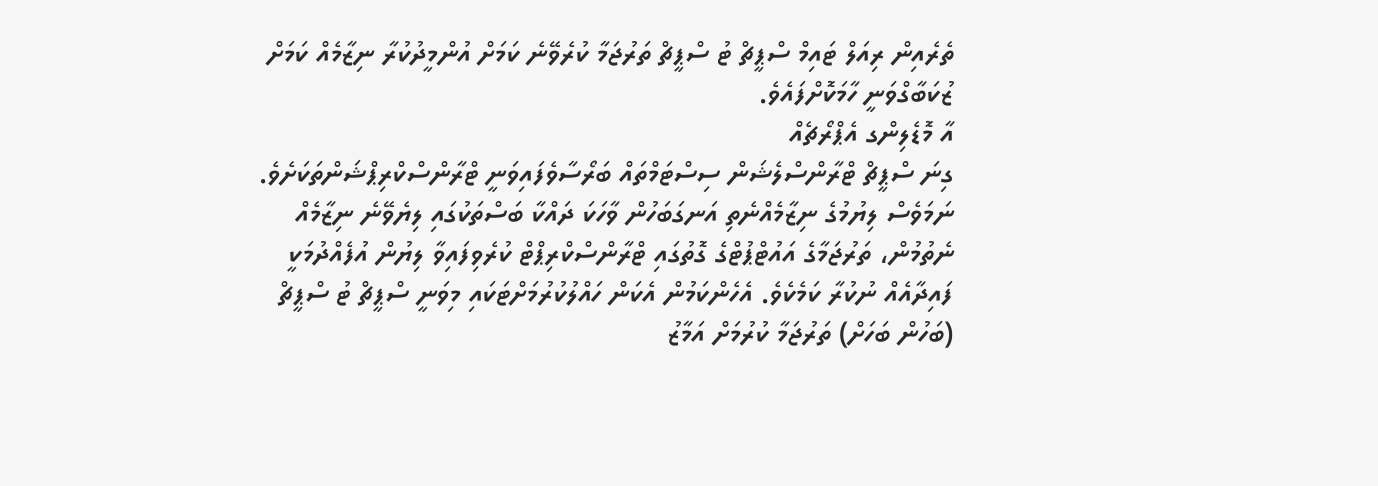ތެރެއިން ރިއަލް ޓައިމް ސްޕީޗް ޓު ސްޕީޗް ތަރުޖަމާ ކުރެވޭނެ ކަމަށް އުންމީދުކުރާ ނިޒާމެއް ކަމަށް ޒުކަބާގްވަނީ ހާމަކޮށްފައެވެ.
އާ މޮޑެލިންގ އެޕްރޯޗެއް
ގިނަ ސްޕީޗް ޓްރާންސްލެޝަން ސިސްޓަމްތައް ބަރޯސާވެފައިވަނީ ޓްރާންސްކްރިޕްޝަންތަކަށެވެ. ނަމަވެސް ލިޔުމުގެ ނިޒާމެއްނެތި އަނގަބަހުން ވާހަކަ ދައްކާ ބަސްތަކުގައި ލިޔެވޭނެ ނިޒާމެއް ނެތުމުން، ތަރުޖަމާގެ އައުޓްޕުޓްގެ ގޮތުގައި ޓްރާންސްކްރިޕްޓް ކުރެވިފައިވާ ލިޔުން އުފެއްދުމަކީ ފައިދާއެއް ނުކުރާ ކަމެކެވެ. އެހެންކަމުން އެކަން ހައްލުކުރުމަށްޓަކައި މިވަނީ ސްޕީޗް ޓު ސްޕީޗް (ބަހުން ބަހަށް) ތަރުޖަމާ ކުރުމަށް އަމާޒު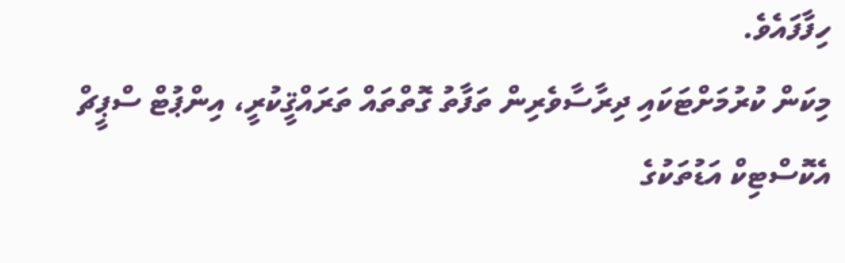ހިފާފައެވެ.
މިކަން ކުރުމަށްޓަކައި ދިރާސާވެރިން ތަފާތު ގޮތްތައް ތަރައްޤީކުރީ، އިންޕުޓް ސްޕީޗް އެކޮސްޓިކް އަޑުތަކުގެ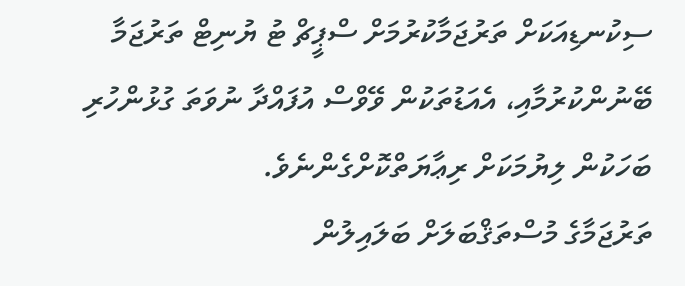ސިކުނޑިއަކަށް ތަރުޖަމާކުރުމަށް ސްޕީޗް ޓު ޔުނިޓް ތަރުޖަމާ ބޭނުންކުރުމާއި، އެއަޑުތަކުން ވޭވްސް އުފައްދާ ނުވަތަ ގުޅުންހުރި ބަހަކުން ލިޔުމަކަށް ރިޢާޔަތްކޮށްގެންނެވެ.
ތަރުޖަމާގެ މުސްތަޤްބަލަށް ބަލައިލުން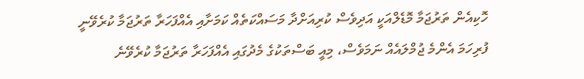ހޮކިއެން ތަރުޖަމާ މޮޑެލްއަކީ އަދިވެސް ކުރިއަށްދާ މަސައްކަތެއް ކަމަށާއި އެއްފަހަރާ ތަރުޖަމާ ކުރެވޭނީ ފުރިހަމަ އެންމެ ޖުމްލައެއް ނަމަވެސް، މިއީ ބަސްތަކުގެ މެދުގައި އެއްފަހަރާ ތަރުޖަމާ ކުރެވޭނެ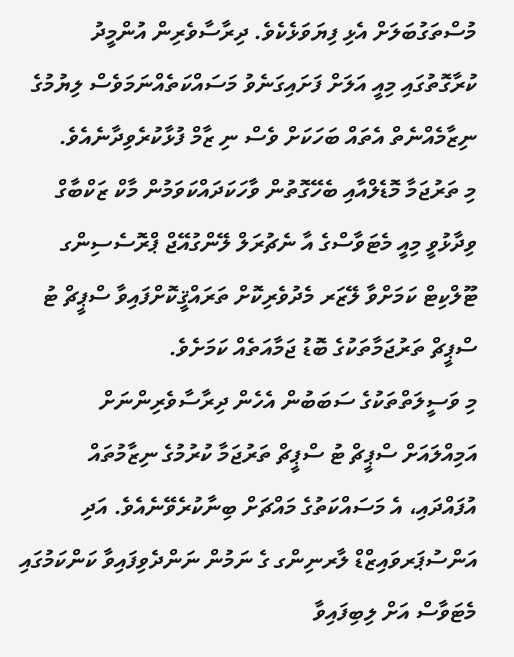މުސްތަގުބަލަށް އެޅި ފިޔަވަޅެކެވެ. ދިރާސާވެރިން އުންމީދު ކުރާގޮތުގައި މިއީ އަލަށް ފަށައިގަނެވު މަސައްކަތެއްނަމަވެސް ލިޔުމުގެ ނިޒާމެއްނެތް އެތައް ބަހަކަށް ވެސް ނި ޒާމް ފުޅާކުރެވިދާނެއެވެ.
މި ތަރުޖަމާ މޮޑެލްއާއި ބެހޭގޮތުން ވާހަކަދައްކަވަމުން މާކް ޒަކްބާގް ވިދާޅުވީ މިއީ މެޓަވާސްގެ އާ ނެޗުރަލް ލޭންގުއޭޖް ޕްރޮސެސިންގ ޓޫލްކިޓް ކަމަށްވާ ލޭޒަރ މެދުވެރިކޮށް ތަރައްޤީކޮށްފައިވާ ސްޕީޗް ޓު ސްޕީޗް ތަރުޖަމާތަކުގެ ބޮޑު ޖަމާއަތެއް ކަމަށެވެ.
މި ވަސީލަތްތަކުގެ ސަބަބުން އެހެން ދިރާސާވެރިންނަށް އަމިއްލައަށް ސްޕީޗް ޓު ސްޕީޗް ތަރުޖަމާ ކުރުމުގެ ނިޒާމުތައް އުފައްދައި، އެ މަސައްކަތުގެ މައްޗަށް ބިނާކުރެވޭނެއެވެ. އަދި އަންސުޕަރވައިޒްޑް ލާރނިންގ ގެ ނަމުން ނަންދެވިފައިވާ ކަންކަމުގައި މެޓަވާސް އަށް ލިބިފައިވާ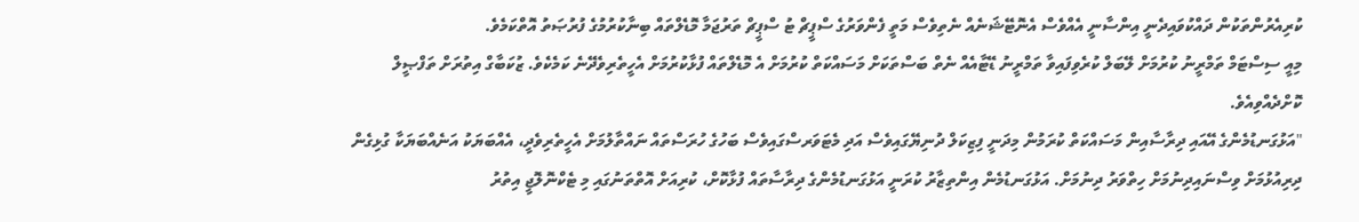ކުރިއެރުންތަކުން ދައްކުވައިދެނީ އިންސާނީ އެއްވެސް އެނޮޓޭޝަނެއް ނެތިވެސް މަތީ ފެންވަރުގެ ސްޕީޗް ޓު ސްޕީޗް ތަރުޖަމާ މޮޑެލްތައް ބިނާކުރުމުގެ ފުރުޞަތު އޮތްކަމެވެ.
މިއީ ސިސްޓަމް ތަމްރީނު ކުރުމަށް ލޭބަލް ކުރެވިފައިވާ ތަމްރީނު ޑޭޓާއެއް ނެތް ބަސްތަކަށް މަސައްކަތް ކުރުމަށް އެ މޮޑެލްތައް ފުޅާކުރުމަށް އެހީތެރިވެދޭނެ ކަމެކެވެ. ޒުކަބާގް އިތުރަށް ތަފްޞީލް ކޮށްދެއްވިއެވެ.
"އަޅުގަނޑުމެންގެ އޭއައި ދިރާސާއިން މަސައްކަތް ކުރަމުން މިދަނީ ފިޒިކަލް ދުނިޔޭގައިވެސް އަދި މެޓަވަރސްގައިވެސް ބަހުގެ ހުރަސްތައް ނައްތާލުމަށް އެހީތެރިވެދީ، އެއްބަޔަކު އަނެއްބަޔަކާ ގުޅިގެން ދިރިއުޅުމަށް ވިސްނައިދިނުމަށް ހިތްވަރު ދިނުމަށް. އަޅުގަނޑުމެން އިންތިޒާރު ކުރަނީ އަޅުގަނޑުމެންގެ ދިރާސާތައް ފުޅާކޮށް، ކުރިއަށް އޮތްތަނުގައި މި ޓެކްނޮލޮޖީ އިތުރު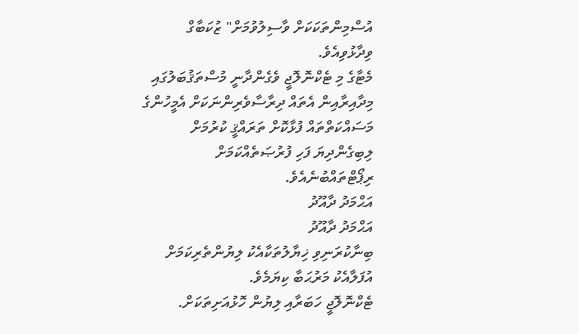އުސްމިންތަކަކަށް ވާސިލުވުމަށް" ޒުކަބާގް ވިދާޅުވިއެވެ.
މެޓާގެ މި ޓެކްނޮލޮޖީ ވެގެންދާނީ މުސްތަޤުބަލުގައި މިދާއިރާއިން އެތައް ދިރާސާވެރިންނަކަށް އެމީހުންގެ މަސައްކަތްތައް ފުޅާކޮށް ތަރައްޤީ ކުރުމަށް ލިބިގެންދިޔަ ފަހި ފުރުޞަތެއްކަމަށް ރިޕޯޓްތައްބުނެއެވެ.
އަޙްމަދު ދާއޫދު
އަޙްމަދު ދާއޫދު
ބިނާކުރަނިވި ޚިޔާލުތަކާއެކު ލިޔުންތެރިކަމަށް އުފަލާއެކު މަރުޙަބާ ކިޔަމެވެ.
ޓެކްނޮލޮޖީ ހަބަރާއި ލިޔުން ހޮޅުއަށިތަކަށް.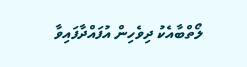ލޯތްބާއެކު ދިވެހިން އުފައްދާފައިވާ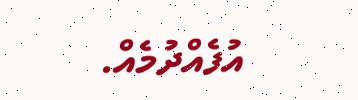އުފެއްދުމެއް.